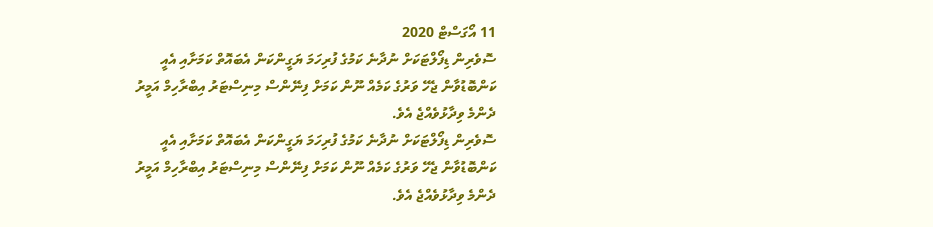11 އޯގަސްޓް 2020
ސޮވެރިން ޑިފޯލްޓަކަށް ނުދާނެ ކަމުގެ ފުރިހަމަ ޔަގީންކަން އެބައޮތް ކަމަށާއި އެއީ ކަންބޮޑުވާން ޖެހޭ ވަރުގެ ކަމެއް ނޫން ކަމަށް ފިނޭންސް މިނިސްޓަރު އިބްރާހިމް އަމީރު ދެންމެ ވިދާޅުވެއްޖެ އެވެ.
ސޮވެރިން ޑިފޯލްޓަކަށް ނުދާނެ ކަމުގެ ފުރިހަމަ ޔަގީންކަން އެބައޮތް ކަމަށާއި އެއީ ކަންބޮޑުވާން ޖެހޭ ވަރުގެ ކަމެއް ނޫން ކަމަށް ފިނޭންސް މިނިސްޓަރު އިބްރާހިމް އަމީރު ދެންމެ ވިދާޅުވެއްޖެ އެވެ.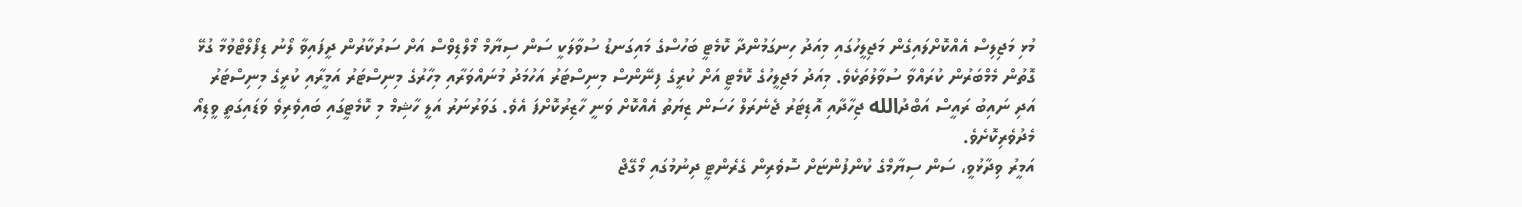މުޅި މަޖިލިސް އެއްކޮށްލައިގެން މަޖިލީހުގައި މިއަދު ހިނގަމުންދާ ކޮމެޓީ ބަހުސްގެ މައިގަނޑު ސުވާލަކީ ސަން ސިޔާމް މޯލްޑިވްސް އަށް ސަރުކާރުން ދީފައިވާ ލޯނު ޑިފޯލްޓްވުމާ ގުޅޭ ގޮތުން މެމްބަރުން ކުރައްވާ ސުވާލުތަކެވެ. މިއަދު މަޖިލީހުގެ ކޮމެޓީ އަށް ކުރީގެ ފިނޭންސް މިނިސްޓަރު އަހުމަދު މުނައްވަރާއި މިހާރުގެ މިނިސްޓަރު އަމީރާއި ކުރީގެ މިނިސްޓަރު އަދި ނައިބު ރައީސް އަބްދުالله ޖިހާދާއި އޮޑިޓަރު ޖެނެރަލް ހަސަން ޒިޔަތު އެއްކޮށް ވަނީ ހާޒިރުކޮށްފަ އެވެ. ގަވަރުނަރު އަލީ ހާޝިމް މި ކޮމެޓީގައި ބައިވެރިވެ ވަޑައިގަތީ ވީޑިއޯ މެދުވެރިކޮށެވެ.
އަމީރު ވިދާޅުވީ، ސަން ސިޔާމްގެ ކުންފުންޏަށް ސޮވެރިން ގެރެންޓީ ދިނުމުގައި މޯގޭޖް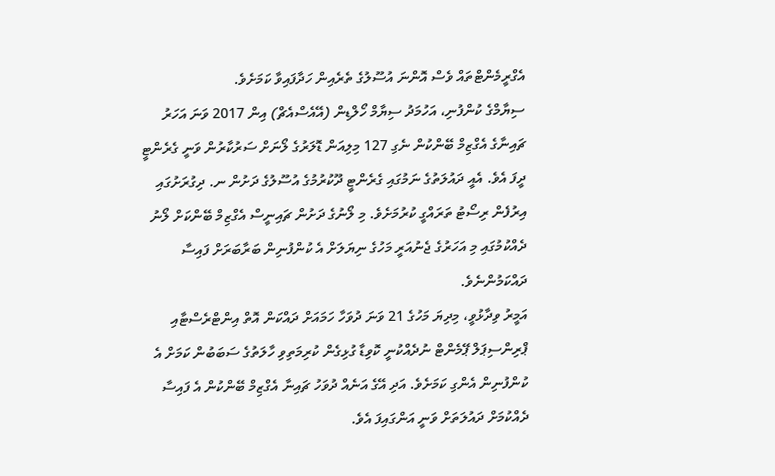އެގްރީމެންޓްތައް ވެސް އޮންނަ އުސޫލުގެ ތެރެއިން ހަދާފައިވާ ކަމަށެވެ.
ސިޔާމްގެ ކުންފުނި، އަހުމަދު ސިޔާމް ހޯލްޑިން (އޭއެސްއެޗް) އިން 2017 ވަނަ އަހަރު ޗައިނާގެ އެގްޒިމް ބޭންކުން ނެގި 127 މިލިއަން ޑޮލަރުގެ ލޯނަށް ސަރުކާރުން ވަނީ ގެރެންޓީ ދީފަ އެވެ. އެއީ ދައުލަތުގެ ނަމުގައި ގެރެންޓީ ދޫކުރުމުގެ އުސޫލުގެ ދަށުން ނ. ދިގުރަށުގައި އިރުފެން ރިސޯޓު ތަރައްގީ ކުރުމަށެވެ. މި ލޯނުގެ ދަށުން ޗައިނީސް އެގްޒިމް ބޭންކަށް ލޯނު ދެއްކުމުގައި މި އަހަރުގެ ޖެނުއަރީ މަހުގެ ނިޔަލަށް އެ ކުންފުނިން ބަރާބަރަށް ފައިސާ ދައްކަމުންނެވެ.
އަމީރު ވިދާޅުވީ، މިދިޔަ މަހުގެ 21 ވަނަ ދުވަހާ ހަމައަށް ދައްކަން އޮތް އިންޓްރެސްޓާއި ޕްރިންސިޕަލް ޕޭމެންޓް ނުދެއްކުނީ ކޮވިޑާ ގުޅިގެން ކުރިމަތިވި ހާލަތުގެ ސަބަބުން ކަމަށް އެ ކުންފުނިން އެންގި ކަމަށެވެ. އަދި އޭގެ އަނެއް ދުވަހު ޗައިނާ އެގްޒިމް ބޭންކުން އެ ފައިސާ ދެއްކުމަށް ދައުލަތަށް ވަނީ އަންގައިފަ އެވެ.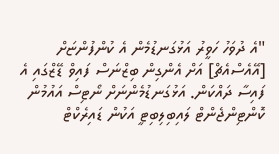"އެ ދުވަހު ހަވީރު އަޅުގަނޑުމެން އެ ކުންފުންޏަށް [އޭއެސްއެޗް] އަށް އެންގިން ބިޒްނަސް ފައިވް ޑޭޒްގައި އެ ފައިސާ ދައްކަން. އަޅުގަނޑުމެންނަށް ނޯޓިސް އައުމުން ކޮންޓިންޖެންޓް ލައިބިލިބިޓީ އަކުން ޑައިރެކްޓް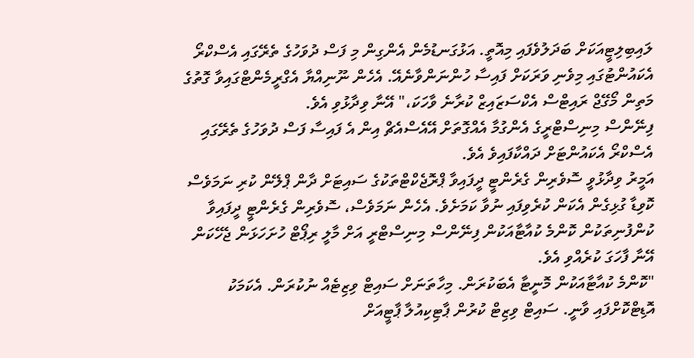ލައިބިލިޓީއަކަށް ބަދަލުވެފައި މިއޮތީ. އަޅުގަނޑުމެން އެންގިން މި ފަސް ދުވަހުގެ ތެރޭގައި އެސްކްރޯ އެކައުންޓުގައި މިވެނި ވަރަކަށް ފައިސާ ހުންނަންވާނެއޭ. އެހެން ނޫނިއްޔާ އެގްރީމެންޓްގައިވާ ގޮތުގެ މަތިން މޯގޭޖް ރައިޓްސް އެކްސަޒައިޒް ކުރާނެ ވާހަކަ،" އޭނާ ވިދާޅުވި އެވެ.
ފިނޭންސް މިނިސްޓްރީގެ އެންގުމާ އެއްގޮތަށް އޭއެސްއެޗް އިން އެ ފައިސާ ފަސް ދުވަހުގެ ތެރޭގައި އެސްކްރޯ އެކައުންޓަށް ދައްކާފައިވެ އެވެ.
އަމީރު ވިދާޅުވީ ސޮވެރިން ގެރެންޓީ ދީފައިވާ ޕްރޮޖެކްޓްތަކުގެ ސައިޓަށް ދާން ޕްލޭން ކުރި ނަމަވެސް ކޮވިޑާ ގުޅިގެން އެކަން ކުރެވިފައި ނުވާ ކަމަށެވެ. އެހެން ނަމަވެސް، ސޮވެރިން ގެރެންޓީ ދީފައިވާ ކުންފުނިތަކުން ކޮންމެ ކުއާޓާއަކުން ފިނޭންސް މިނިސްޓްރީ އަށް މާލީ ރިޕޯޓް ހުށަހަޅަން ޖެހޭކަން އޭނާ ފާހަގަ ކުރެއްވި އެވެ.
"ކޮންމެ ކުއާޓާއަކުން މޮނީޓާ އެބަކުރަން. މިހާތަނަށް ސައިޓް ވިޒިޓެއް ނުކުރަން. އެކަމަކު އޮޑިޓްކޮށްފައި ވާނީ. ސައިޓް ވިޒިޓް ކުރުން ޕާޓިކިއުލާ ޕާޓީއަށް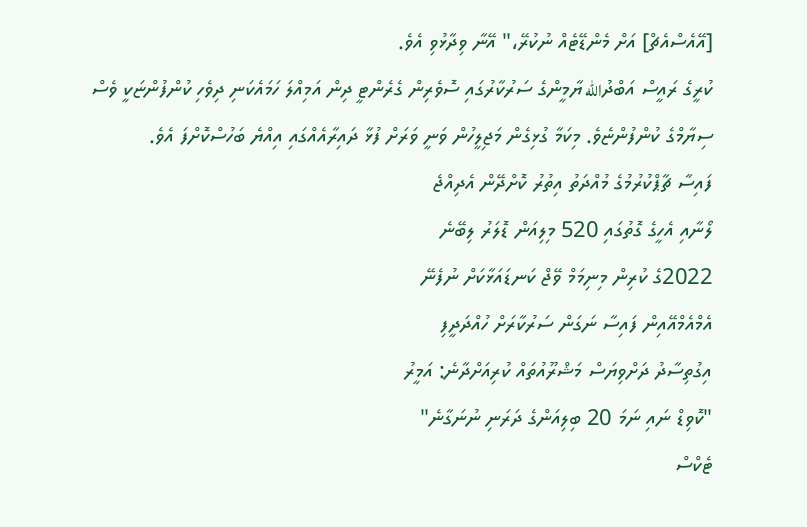[އޭއެސްއެޗް] އަށް މެންޑޭޓެއް ނުކުރޭ،" އޭނާ ވިދާޅުވި އެވެ.
ކުރީގެ ރައީސް އަބްދުالله ޔާމީންގެ ސަރުކާރުގައި ސޮވެރިން ގެރެންޓީ ދިން އަމިއްލަ ހަމައެކަނި ދިވެހި ކުންފުންޏަކީ ވެސް ސިޔާމްގެ ކުންފުންޏެވެ. މިކަމާ ގުޅިގެން މަޖިލީހުން ވަނީ ވަރަށް ފުޅާ ދައިރާއެއްގައި އިއްޔެ ބަހުސްކޮށްފަ އެވެ.
ފައިސާ ޗާޕްކުރުމުގެ މުއްދަތު އިތުރު ކޮށްދޭން އެދިއްޖެ
ލޯނާއި އެހީގެ ގޮތުގައި 520 މިލިއަން ޑޮލަރު ލިބޭނެ
2022ގެ ކުރިން މިނިމަމް ވޭޖް ކަނޑައަޅާކަށް ނުފެނޭ
އެމްއެމްއޭއިން ފައިސާ ނަގަން ސަރުކާރަށް ހުއްދަދީފި
އިގުތިސާދު ދަށްވިޔަސް މަޝްރޫއުތައް ކުރިއަށްދާނެ: އަމީރު
"ކޮވިޑް ނައި ނަމަ 20 ބިލިއަންގެ ދަރަނި ނުނަގާނެ"
ޓެކްސް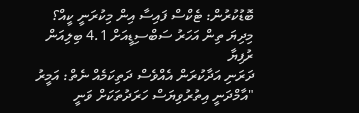ބޮޑުކުރުން: ޓެކްސް ފައިސާ އިން މިކުރަނީ ކީއް؟
މިދިޔަ ތިން އަހަރު ސަބްސިޑީއަށް 4.1 ބިލިއަން ރުފިޔާ
ދަރަނި އަދާކުރަން އެއްވެސް ދަތިކަމެއް ނެތް: އަމީރު
"އާމްދަނީ އިތުރުވިޔަސް ހަރަދުތަކަށް ވަނީ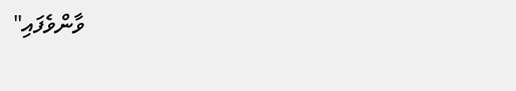ވާންވެފައި"